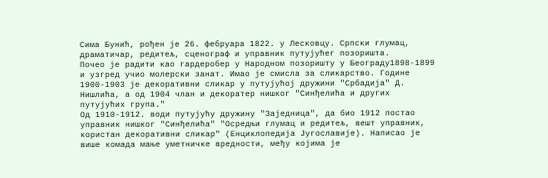Сима Бунић, рођен је 26. фебруара 1822. у Лесковцу. Српски глумац, драматичар, редитељ, сценограф и управник путујућег позоришта.
Почео је радити као гардеробер у Народном позоришту у Београду1898-1899 и узгред учио молерски занат. Имао је смисла за сликарство. Године 1900-1903 је декоративни сликар у путујућој дружини "Србадија" Д. Нишлића, а од 1904 члан и декоратер нишког "Синђелића и других путујућих група."
Од 1910-1912. води путујућу дружину "Заједница", да био 1912 постао управник нишког "Синђелића" "Осредњи глумац и редитељ, вешт управник, користан декоративни сликар" (Енциклопедија Југославије). Написао је више комада мање уметничке вредности, међу којима је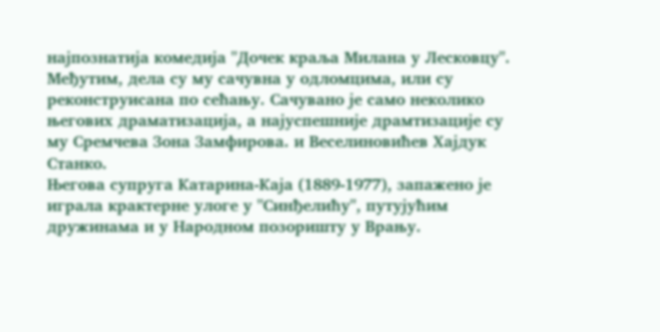најпознатија комедија "Дочек краља Милана у Лесковцу". Међутим, дела су му сачувна у одломцима, или су реконструисана по сећању. Сачувано је само неколико његових драматизација, а најуспешније драмтизације су му Сремчева Зона Замфирова. и Веселиновићев Хајдук Станко.
Његова супруга Катарина-Каја (1889-1977), запажено је играла крактерне улоге у "Синђелићу", путујућим дружинама и у Народном позоришту у Врању.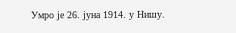Умро је 26. јуна 1914. у Нишу.